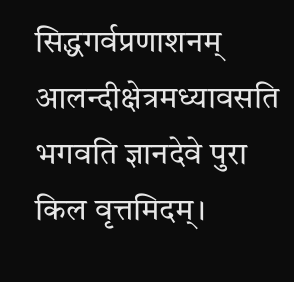सिद्धगर्वप्रणाशनम्
आलन्दीक्षेत्रमध्यावसति भगवति ज्ञानदेवे पुरा किल वृत्तमिदम्।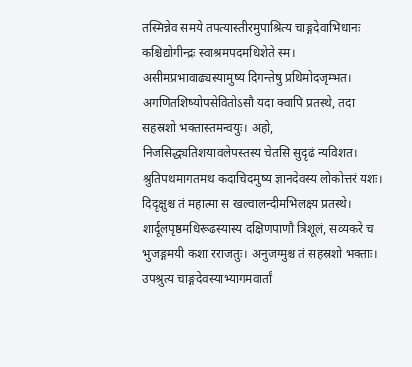तस्मिन्नेव समये तपत्यास्तीरमुपाश्रित्य चाङ्गदेवाभिधानः कश्चिद्योगीन्द्रः स्वाश्रमपदमधिशेते स्म।
असीमप्रभावाढ्यस्यामुष्य दिगन्तेषु प्रथिमोदजृम्भत। अगणितशिष्योपसेवितोऽसौ यदा क्वापि प्रतस्थे, तदा सहस्रशो भक्तास्तमन्वयुः। अहो, निजसिद्ध्यतिशयावलेपस्तस्य चेतसि सुदृढं न्यविशत।
श्रुतिपथमागतमथ कदाचिदमुष्य ज्ञानदेवस्य लोकोत्तरं यशः। दिदृक्षुश्च तं महात्मा स खल्वालन्दीमभिलक्ष्य प्रतस्थे। शार्दूलपृष्ठमधिरूढस्यास्य दक्षिणपाणौ त्रिशूलं, सव्यकरे च भुजङ्गमयी कशा रराजतुः। अनुजग्मुश्च तं सहस्रशो भक्ताः।
उपश्रुत्य चाङ्गदेवस्याभ्यागमवार्तां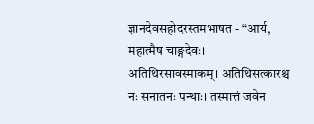ज्ञानदेवसहोदरस्तमभाषत - “आर्य, महात्मैष चाङ्गदेवः। अतिथिरसावस्माकम्। अतिथिसत्कारश्च नः सनातनः पन्थाः। तस्मात्तं जवेन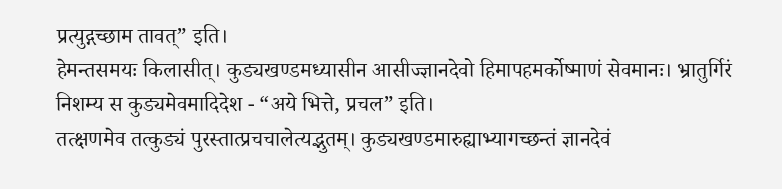प्रत्युद्गच्छाम तावत्” इति।
हेमन्तसमयः किलासीत्। कुड्यखण्डमध्यासीन आसीज्ज्ञानदेवो हिमापहमर्कोष्माणं सेवमानः। भ्रातुर्गिरं निशम्य स कुड्यमेवमादिदेश - “अये भित्ते, प्रचल” इति।
तत्क्षणमेव तत्कुड्यं पुरस्तात्प्रचचालेत्यद्भुतम्। कुड्यखण्डमारुह्याभ्यागच्छन्तं ज्ञानदेवं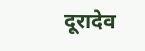दूरादेव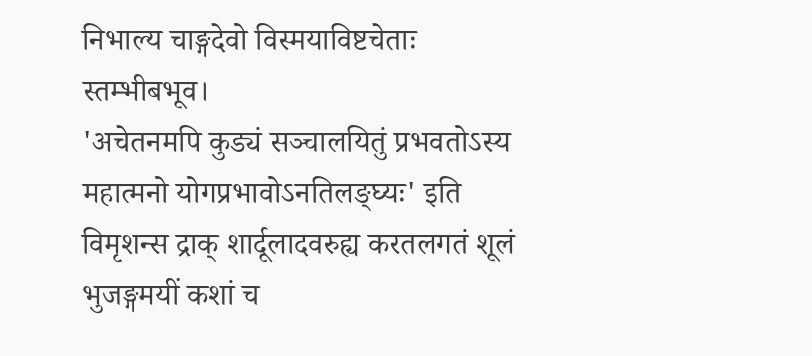निभाल्य चाङ्गदेवो विस्मयाविष्टचेताः स्तम्भीबभूव।
'अचेतनमपि कुड्यं सञ्चालयितुं प्रभवतोऽस्य महात्मनो योगप्रभावोऽनतिलङ्घ्यः' इति विमृशन्स द्राक् शार्दूलादवरुह्य करतलगतं शूलं भुजङ्गमयीं कशां च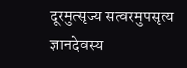दूरमुत्सृज्य सत्वरमुपसृत्य ज्ञानदेवस्य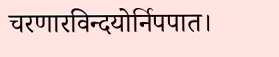चरणारविन्दयोर्निपपात।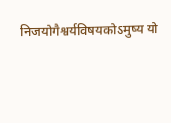निजयोगैश्वर्यविषयकोऽमुष्य यो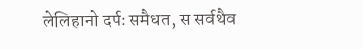लेलिहानो दर्पः समैधत, स सर्वथैव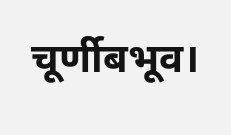चूर्णीबभूव।